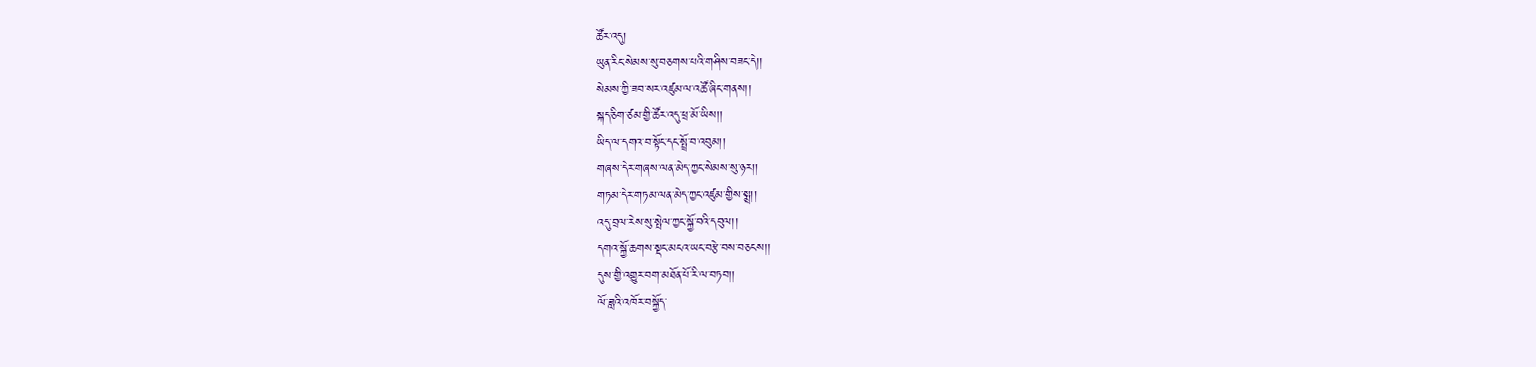ཚོར་འདུ།
ཡུན་རིང་སེམས་སུ་བཅགས་པའི་གཤིས་བཟང་དེ།།
སེམས་ཀྱི་ཟབ་སར་འཛུམ་ལ་འཚོ་ཞིང་གནས།།
སྐད་ཅིག་ཙམ་གྱི་ཚོར་འདུ་ཕྲ་མོ་ཡིས།།
ཡིད་ལ་དགའ་བ་སྟོང་དང་སྤྲོ་བ་འབུམ།།
གཞས་དེར་གཞས་ལན་མེད་ཀྱང་སེམས་སུ་ཉར།།
གཏམ་དེར་གཏམ་ལན་མེད་ཀྱང་འཛུམ་གྱིས་སྨྲ།།
འདུ་བྲལ་རེས་སུ་སྤེལ་ཀྱང་སྐྱོ་བའི་དབུལ།།
དགའ་སྐྱོ་ཆགས་སྡང་མངའ་ཡང་བརྩེ་བས་བཅངས།།
དུས་གྱི་འགྱུར་བག་མཐོན་པོ་རི་ལ་བཏབ།།
ལོ་ཟླའི་འཁོར་བསྐྱོད་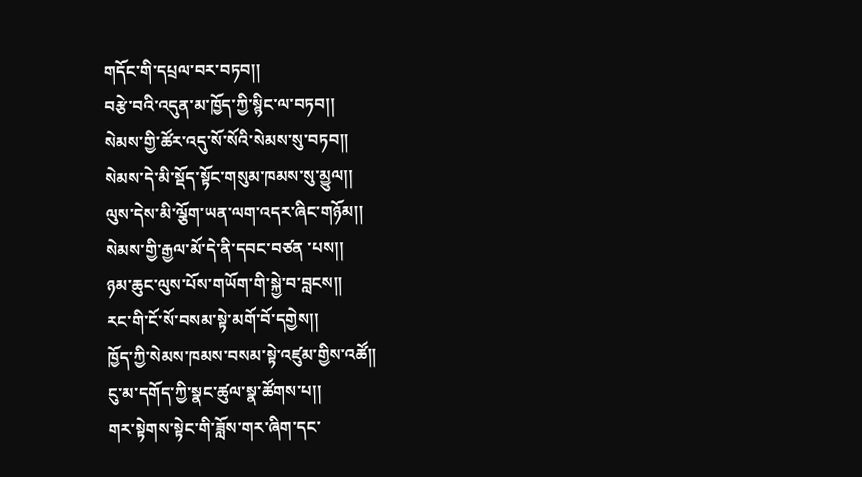གདོང་གི་དཔྲལ་བར་བཏབ།།
བརྩེ་བའི་འདུན་མ་ཁྱོད་ཀྱི་སྙིང་ལ་བཏབ།།
སེམས་གྱི་ཚོར་འདུ་སོ་སོའི་སེམས་སུ་བཏབ།།
སེམས་དེ་མི་སྡོད་སྟོང་གསུམ་ཁམས་སུ་མྱུལ།།
ལུས་དེས་མི་ལྕོག་ཡན་ལག་འདར་ཞིང་གཉོམ།།
སེམས་གྱི་རྒྱལ་མོ་དེ་ནི་དབང་བཙན ་པས།།
ཉམ་ཆུང་ལུས་པོས་གཡོག་གི་སྐྱེ་བ་བླངས།།
རང་གི་ངོ་སོ་བསམ་སྟེ་མགོ་བོ་དགྱེས།།
ཁྱོད་ཀྱི་སེམས་ཁམས་བསམ་སྟེ་འཛུམ་གྱིས་འཚོ།།
ངུ་མ་དགོད་ཀྱི་སྣང་ཚུལ་སྣ་ཚོགས་པ།།
གར་སྟེགས་སྟེང་གི་ཟློས་གར་ཞིག་དང་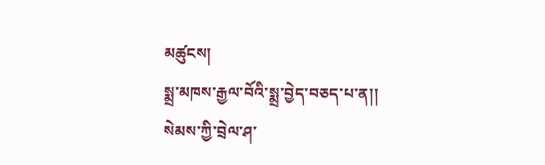མཚུངས།
སྨྲ་མཁས་རྒྱལ་བོའི་སྨྲ་བྱེད་བཅད་པ་ན།།
སེམས་ཀྱི་བྲེལ་ཤ་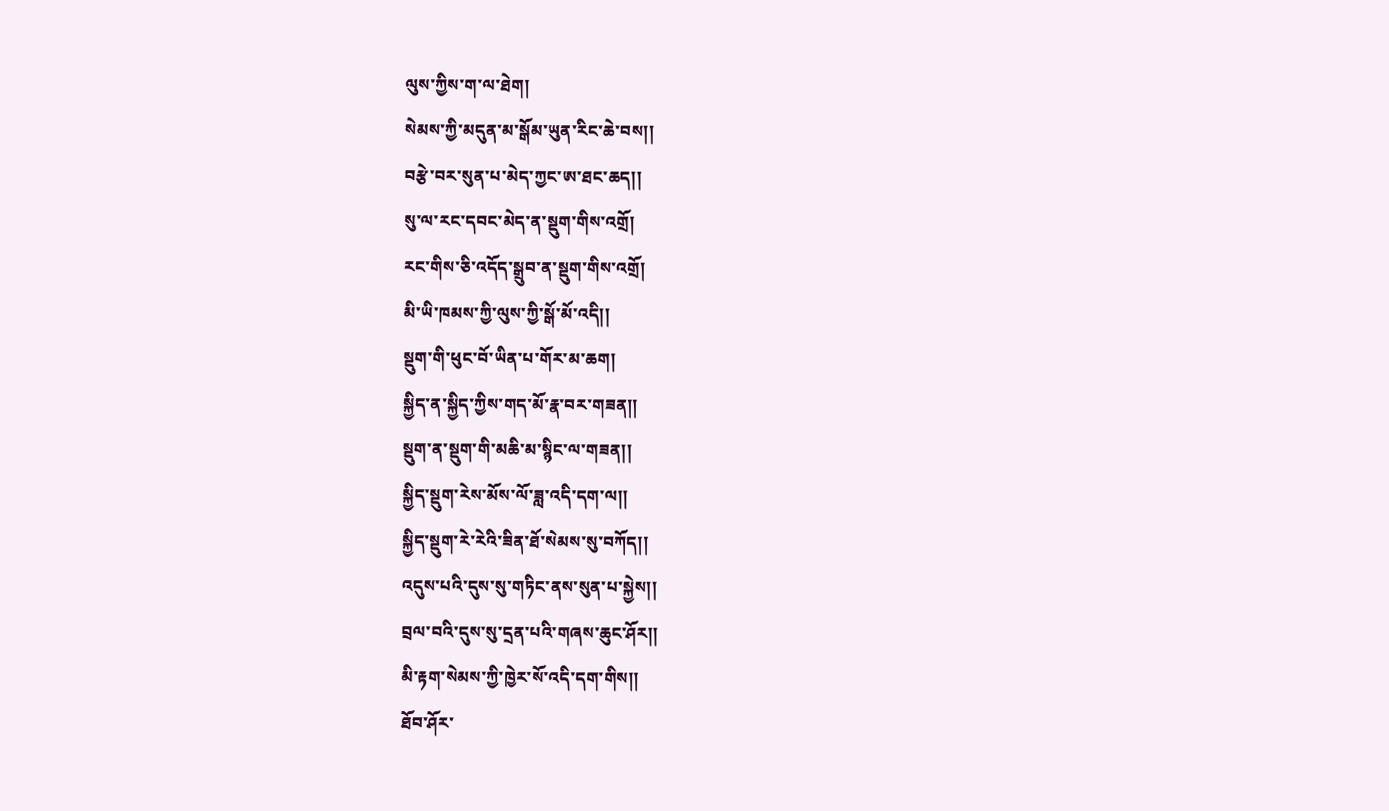ལུས་ཀྱིས་ག་ལ་ཐེག།
སེམས་ཀྱི་མདུན་མ་སྒོམ་ཡུན་རིང་ཆེ་བས།།
བརྩེ་བར་སུན་པ་མེད་ཀྱང་ཨ་ཐང་ཆད།།
སུ་ལ་རང་དབང་མེད་ན་སྡུག་གིས་འགྲོ།
རང་གིས་ཅི་འདོད་སྒྲུབ་ན་སྡུག་གིས་འགྲོ།
མི་ཡི་ཁམས་ཀྱི་ལུས་ཀྱི་སྒོ་མོ་འདི།།
སྡུག་གི་ཕུང་བོ་ཡིན་པ་གོར་མ་ཆག།
སྐྱིད་ན་སྐྱིད་ཀྱིས་གད་མོ་རྣ་བར་གཟན།།
སྡུག་ན་སྡུག་གི་མཆི་མ་སྙིང་ལ་གཟན།།
སྐྱིད་སྡུག་རེས་མོས་ལོ་ཟླ་འདི་དག་ལ།།
སྐྱིད་སྡུག་རེ་རེའི་ཟིན་ཐོ་སེམས་སུ་བཀོད།།
འདུས་པའི་དུས་སུ་གཏིང་ནས་སུན་པ་སྐྱེས།།
བྲལ་བའི་དུས་སུ་དྲན་པའི་གཞས་ཆུང་ཤོར།།
མི་རྟག་སེམས་ཀྱི་ཁྱེར་སོ་འདི་དག་གིས།།
ཐོབ་ཤོར་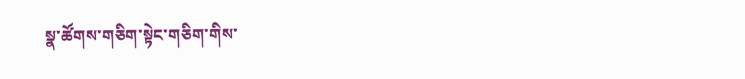སྣ་ཚོགས་གཅིག་སྟེང་གཅིག་གིས་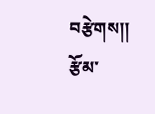བརྩེགས།།
རྩོམ་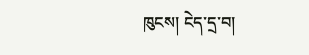ཁུངས། ངེད་དྲ་བ།